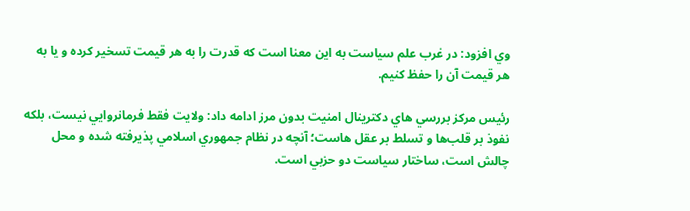وي افزود: در غرب علم سياست به اين معنا است كه قدرت را به هر قيمت تسخير كرده و يا به هر قيمت آن را حفظ كنيم.

رئيس مركز بررسي هاي دكترينال امنيت بدون مرز ادامه داد: ولايت فقط فرمانروايي نيست، بلكه نفوذ بر قلب‌ها و تسلط بر عقل هاست؛ آنچه در نظام جمهوري اسلامي پذيرفته شده و محل چالش است، ساختار سياست دو حزبي است.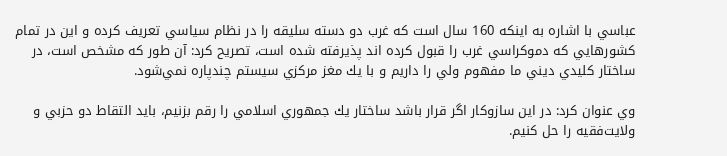عباسي با اشاره به اينكه 160 سال است كه غرب دو دسته سليقه را در نظام سياسي تعريف كرده و اين در تمام كشورهايي كه دموكراسي غرب را قبول كرده اند پذيرفته شده است، تصريح كرد: آن طور كه مشخص است، در ساختار كليدي ديني ما مفهوم ولي را داريم و با يك مغز مركزي سيستم چندپاره نمي‌شود.

وي عنوان كرد: در اين سازوكار اگر قرار باشد ساختار يك جمهوري اسلامي را رقم بزنيم، بايد التقاط دو حزبي و ولايت‌فقيه را حل كنيم.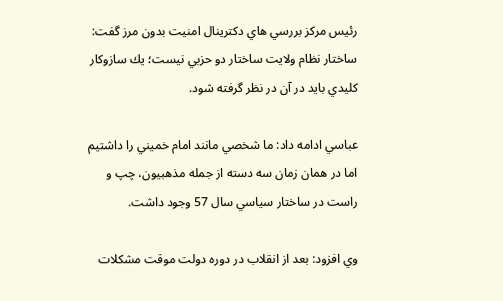رئيس مركز بررسي هاي دكترينال امنيت بدون مرز گفت: ساختار نظام ولايت ساختار دو حزبي نيست؛ يك سازوكار كليدي بايد در آن در نظر گرفته شود.

عباسي ادامه داد: ما شخصي مانند امام خميني را داشتيم اما در همان زمان سه دسته از جمله مذهبيون، چپ و راست در ساختار سياسي سال 57 وجود داشت.

وي افزود: بعد از انقلاب در دوره دولت موقت مشكلات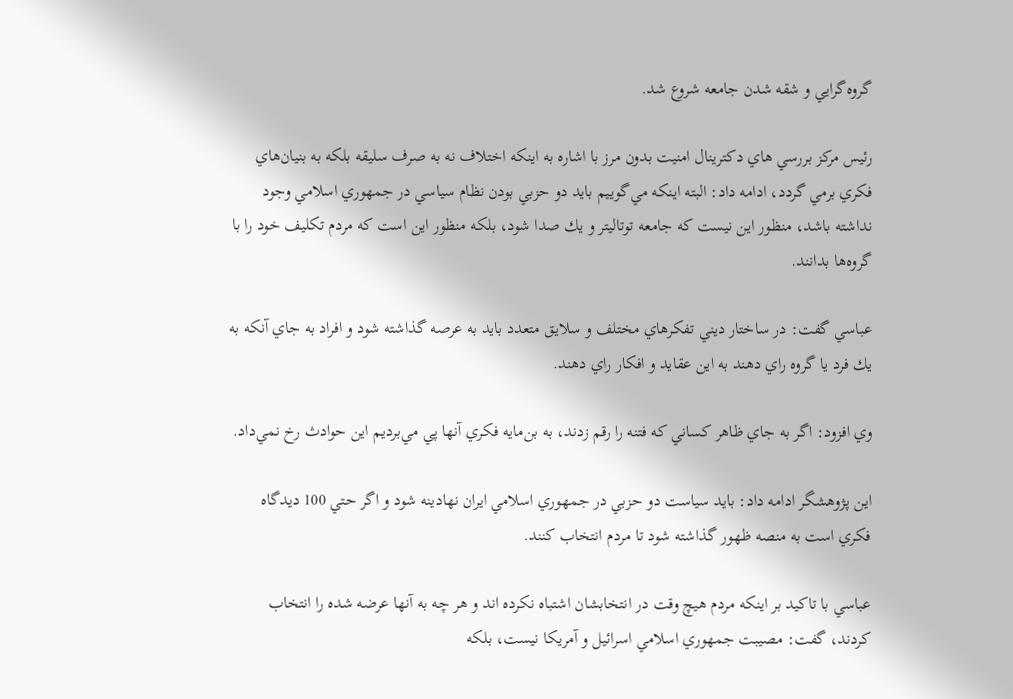گروه‌گرايي و شقه شدن جامعه شروع شد.

رئيس مركز بررسي هاي دكترينال امنيت بدون مرز با اشاره به اينكه اختلاف نه به صرف سليقه بلكه به بنيان‌هاي فكري برمي گردد، ادامه داد: البته اينكه مي‌گوييم بايد دو حزبي بودن نظام سياسي در جمهوري اسلامي وجود نداشته باشد، منظور اين نيست كه جامعه توتاليتر و يك صدا شود، بلكه منظور اين است كه مردم تكليف خود را با گروه‌ها بدانند.

عباسي گفت: در ساختار ديني تفكرهاي مختلف و سلايق متعدد بايد به عرصه گذاشته شود و افراد به جاي آنكه به يك فرد يا گروه راي دهند به اين عقايد و افكار راي دهند.

وي افزود: اگر به جاي ظاهر كساني كه فتنه را رقم زدند، به بن‌مايه فكري آنها پي مي‌برديم اين حوادث رخ نمي‌داد.

اين پژوهشگر ادامه داد: بايد سياست دو حزبي در جمهوري اسلامي ايران نهادينه شود و اگر حتي 100 ديدگاه فكري است به منصه ظهور گذاشته شود تا مردم انتخاب كنند.

عباسي با تاكيد بر اينكه مردم هيچ وقت در انتخابشان اشتباه نكرده اند و هر چه به آنها عرضه شده را انتخاب كردند، گفت: مصيبت جمهوري اسلامي اسرائيل و آمريكا نيست، بلكه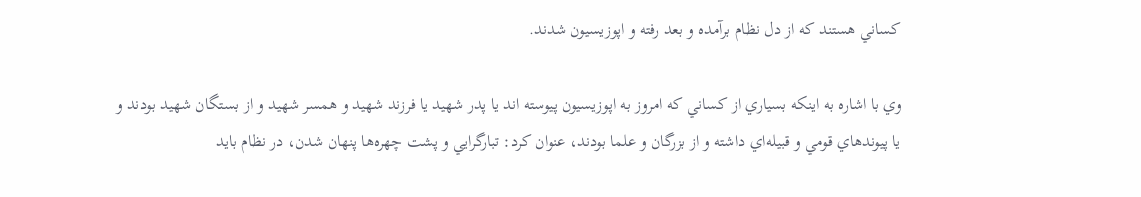كساني هستند كه از دل نظام برآمده و بعد رفته و اپوزيسيون شدند.

وي با اشاره به اينكه بسياري از كساني كه امروز به اپوزيسيون پيوسته اند يا پدر شهيد يا فرزند شهيد و همسر شهيد و از بستگان شهيد بودند و يا پيوندهاي قومي و قبيله‌اي داشته و از بزرگان و علما بودند، عنوان‌ كرد: تبارگرايي و پشت چهره‌ها پنهان شدن، در نظام بايد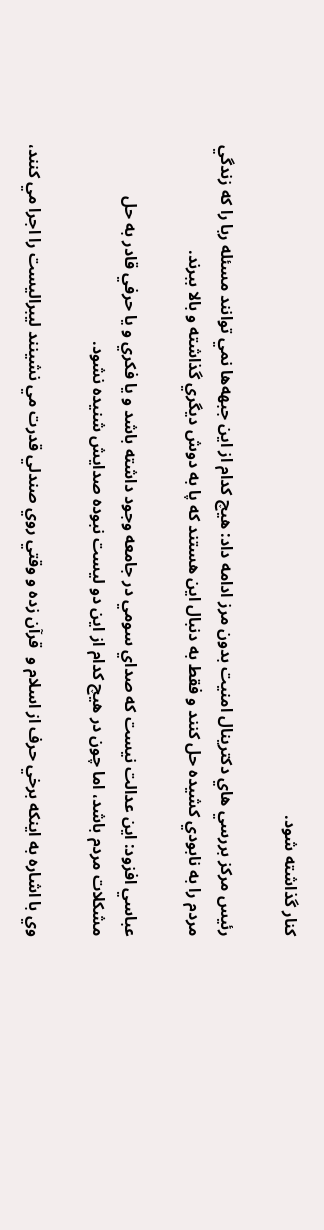كنار گذاشته شود.

رئيس مركز بررسي هاي دكترينال امنيت بدون مرز ادامه داد: هيچ كدام از اين جبهه‌ها نمي توانند مسئله ربا را كه زندگي مردم را به نابودي كشيده حل كنند و فقط به دنبال اين هستند كه پا به دوش ديگري گذاشته و بالا ببرند.

عباسي افزود: اين عدالت نيست كه صداي سومي در جامعه وجود داشته باشد و يا فكري و يا حرفي قادر به حل مشكلات مردم باشد، اما چون در هيچ كدام از اين دو ليست نبوده صدايش شنيده نشود.

وي با اشاره به اينكه برخي حرف از اسلام و  قرآن زده و وقتي روي صندلي قدرت مي نشينند ليبراليست را اجرا مي كنند،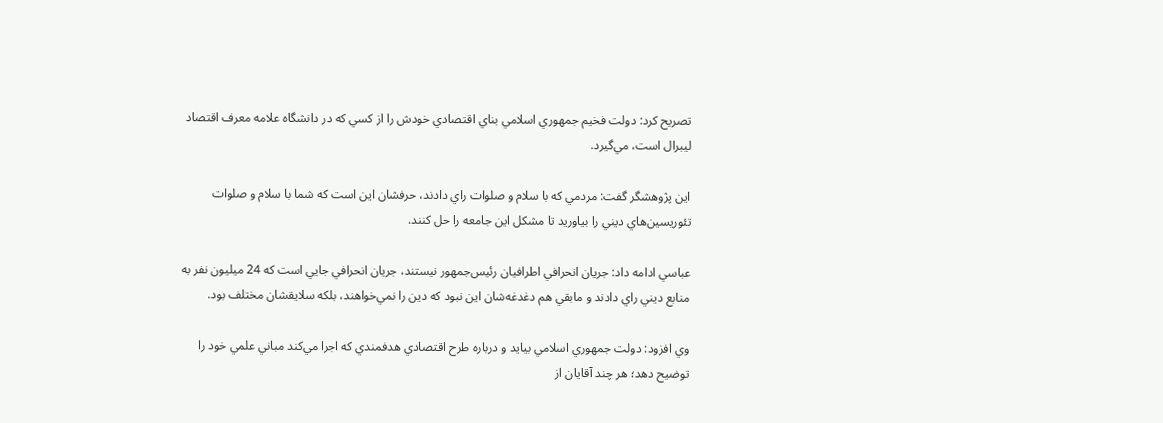تصريح كرد: دولت فخيم جمهوري اسلامي بناي اقتصادي خودش را از كسي كه در دانشگاه علامه معرف اقتصاد ليبرال است، مي‌گيرد.

اين پژوهشگر گفت: مردمي كه با سلام و صلوات راي دادند، حرفشان اين است كه شما با سلام و صلوات تئوريسين‌هاي ديني را بياوريد تا مشكل اين جامعه را حل كنند.

عباسي ادامه داد: جريان انحرافي اطرافيان رئيس‌جمهور نيستند، جريان انحرافي جايي است كه 24 ميليون نفر به منابع ديني راي دادند و مابقي هم دغدغه‌شان اين نبود كه دين را نمي‌خواهند، بلكه سلايقشان مختلف بود.

وي افزود: دولت جمهوري اسلامي بيايد و درباره طرح اقتصادي هدفمندي كه اجرا مي‌كند مباني علمي خود را توضيح دهد؛ هر چند آقايان از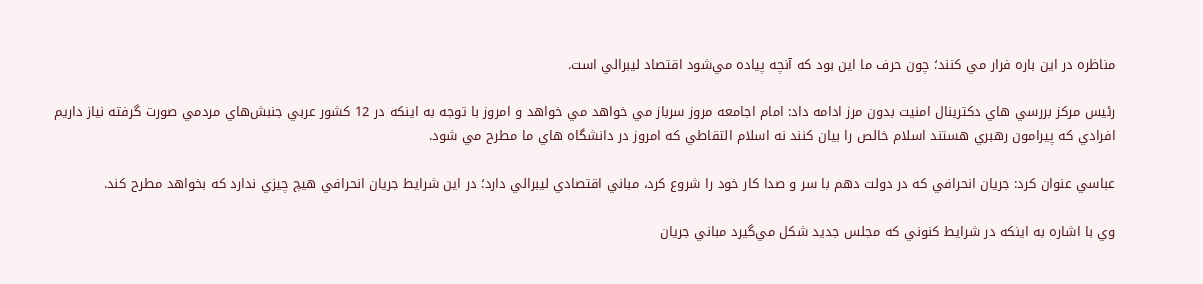مناظره در اين باره فرار مي كنند؛ چون حرف ما اين بود كه آنچه پياده مي‌شود اقتصاد ليبرالي است.

رئيس مركز بررسي هاي دكترينال امنيت بدون مرز ادامه داد: امام اجامعه مروز سرباز مي خواهد مي خواهد و امروز با توجه به اينكه در 12 كشور عربي جنبش‌هاي مردمي صورت گرفته نياز داريم افرادي كه پيرامون رهبري هستند اسلام خالص را بيان كنند نه اسلام التقاطي كه امروز در دانشگاه هاي ما مطرح مي شود.

عباسي عنوان كرد: جريان انحرافي كه در دولت دهم با سر و صدا كار خود را شروع كرد، مباني اقتصادي ليبرالي دارد؛ در اين شرايط جريان انحرافي هيچ چيزي ندارد كه بخواهد مطرح كند.

وي با اشاره به اينكه در شرايط كنوني كه مجلس جديد شكل مي‌گيرد مباني جريان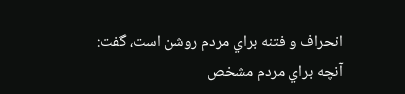انحراف و فتنه براي مردم روشن است، گفت: آنچه براي مردم مشخص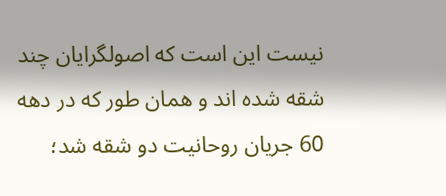نيست اين است كه اصولگرايان چند شقه شده اند و همان طور كه در دهه 60 جريان روحانيت دو شقه شد؛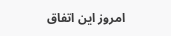امروز اين اتفاق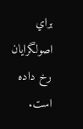براي اصولگرايان رخ داده است.